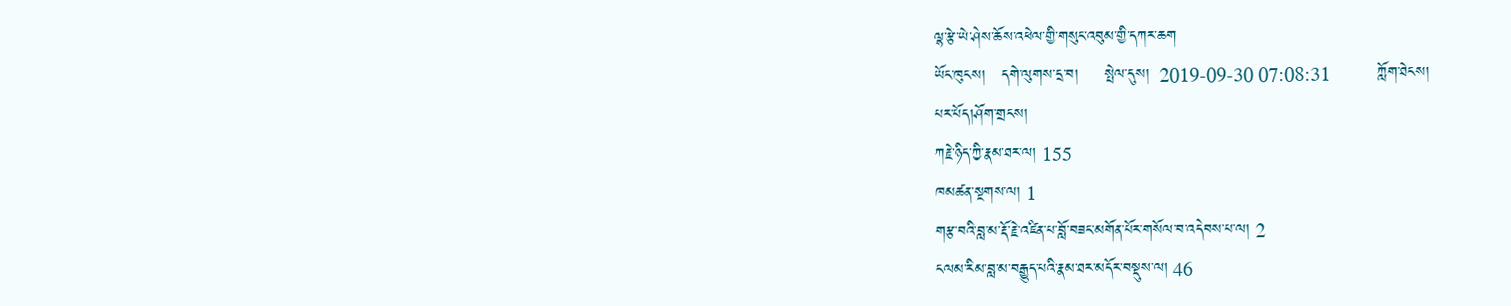ལྷ་རྩེ་ཡེ་ཤེས་ཆོས་འཕེལ་གྱི་གསུང་འབུམ་གྱི་དཀར་ཆག
ཡོང་ཁུངས།   དགེ་ལུགས་དྲ་བ།     སྤེལ་དུས།  2019-09-30 07:08:31         ཀློག་ཐེངས།
པར་པོད།ཤོག་གྲངས།
ཀརྗེ་ཉིད་ཀྱི་རྣམ་ཐར་ལ། 155
ཁམཚན་སྔགས་ལ། 1
གརྩ་བའི་བླ་མ་རྡོ་རྗེ་འཛིན་པ་བློ་བཟང་མགོན་པོར་གསོལ་བ་འདེབས་པ་ལ། 2
ངལམ་རིམ་བླ་མ་བརྒྱུད་པའི་རྣམ་ཐར་མདོར་བསྡུས་ལ། 46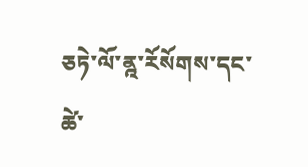ཅཏེ་ལོ་ནྰ་རོསོགས་དང་ཚེ་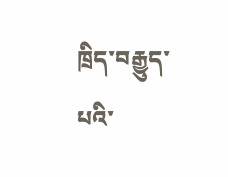ཁྲིད་བརྒྱུད་པའི་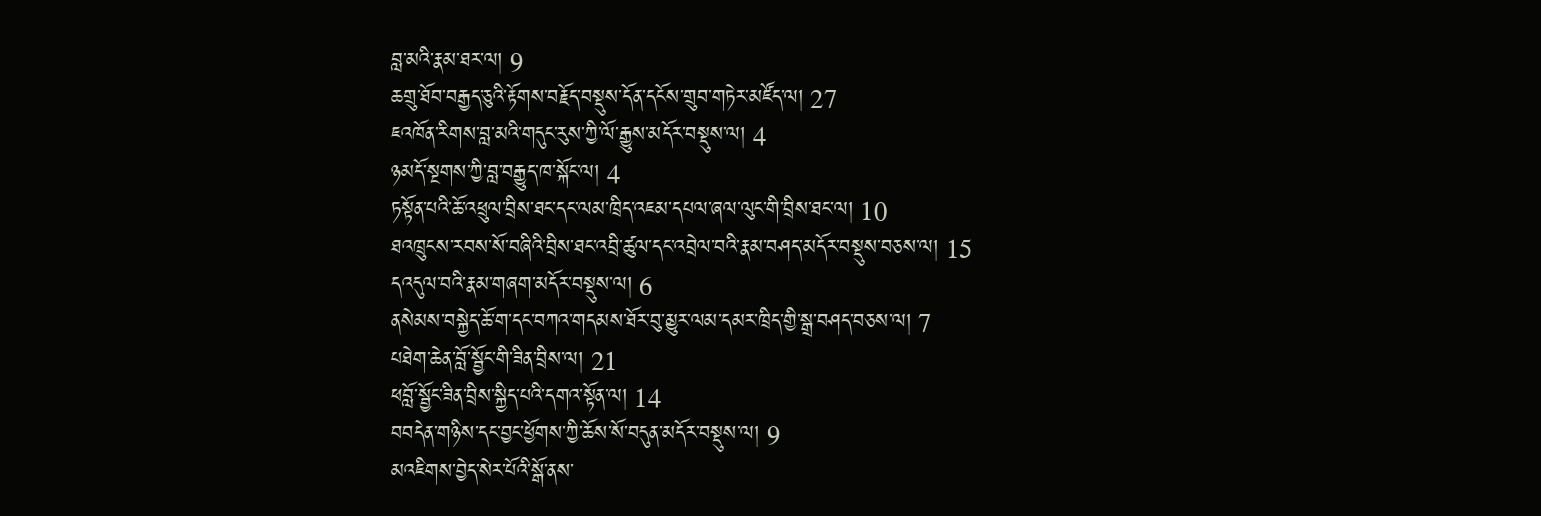བླ་མའི་རྣམ་ཐར་ལ། 9
ཆགྲུ་ཐོབ་བརྒྱད་ཅུའི་རྟོགས་བརྗོད་བསྡུས་དོན་དངོས་གྲུབ་གཏེར་མཛོད་ལ། 27
ཇའཁོན་རིགས་བླ་མའི་གདུང་རུས་ཀྱི་ལོ་རྒྱུས་མདོར་བསྡུས་ལ། 4
ཉམདོ་སྔགས་ཀྱི་བླ་བརྒྱུད་ཁ་སྐོང་ལ། 4
ཏསྟོན་པའི་ཆོ་འཕྲུལ་བྲིས་ཐང་དང་ལམ་ཁྲིད་འཇམ་དཔལ་ཞལ་ལུང་གི་བྲིས་ཐང་ལ། 10
ཐའཁྲུངས་རབས་སོ་བཞིའི་བྲིས་ཐང་འབྲི་ཚུལ་དང་འབྲེལ་བའི་རྣམ་བཤད་མདོར་བསྡུས་བཅས་ལ། 15
དའདུལ་བའི་རྣམ་གཞག་མདོར་བསྡུས་ལ། 6
ནསེམས་བསྐྱེད་ཆོ་ག་དང་བཀའ་གདམས་ཐོར་བུ་མྱུར་ལམ་དམར་ཁྲིད་གྱི་སྒྲ་བཤད་བཅས་ལ། 7
པཐེག་ཆེན་བློ་སྦྱོང་གི་ཟིན་བྲིས་ལ། 21
ཕབློ་སྦྱོང་ཟིན་བྲིས་སྐྱིད་པའི་དགའ་སྟོན་ལ། 14
བབདེན་གཉིས་དང་བྱང་ཕྱོགས་ཀྱི་ཆོས་སོ་བདུན་མདོར་བསྡུས་ལ། 9
མའཇིགས་བྱེད་སེར་པོའི་སྒོ་ནས་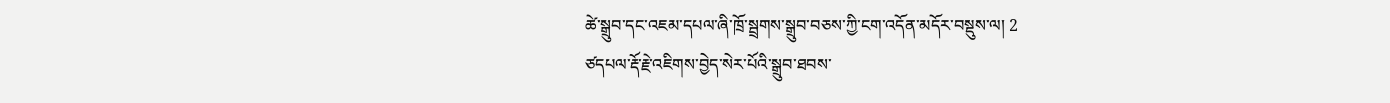ཚེ་སྒྲུབ་དང་འཇམ་དཔལ་ཞི་ཁྲོ་སྦྲགས་སྒྲུབ་བཅས་ཀྱི་ངག་འདོན་མདོར་བསྡུས་ལ། 2
ཙདཔལ་རྡོ་རྗེ་འཇིགས་བྱེད་སེར་པོའི་སྒྲུབ་ཐབས་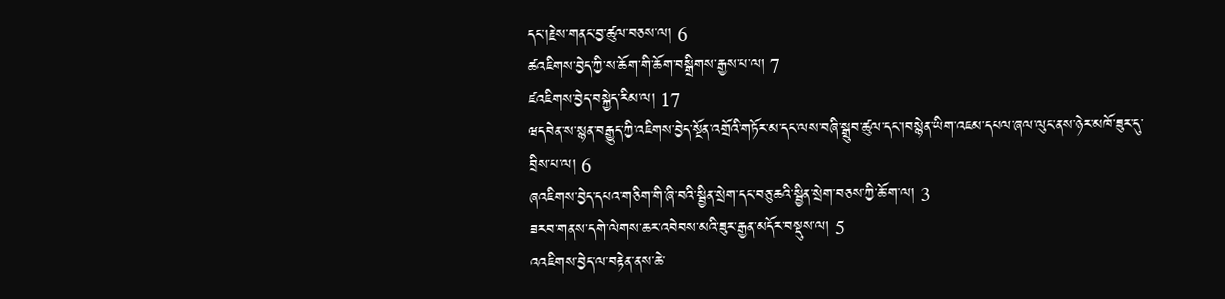དང་།རྗེས་གནང་བྱ་ཚུལ་བཅས་ལ། 6
ཚའཇིགས་བྱེད་ཀྱི་ས་ཆོག་གི་ཆོག་བསྒྲིགས་རྒྱས་པ་ལ། 7
ཛའཇིགས་བྱེད་བསྐྱེད་རིམ་ལ། 17
ཝདབེན་ས་སྙན་བརྒྱུད་ཀྱི་འཇིགས་བྱེད་སྔོན་འགྲོའི་གཏོར་མ་དང་ལས་བཞི་སྒྲུབ་ཚུལ་དང་།བསྙེན་ཡིག་འཇམ་དཔལ་ཞལ་ལུང་ནས་ཉེར་མཁོ་ཟུར་དུ་བྲིས་པ་ལ། 6
ཞའཇིགས་བྱེད་དཔའ་གཅིག་གི་ཞི་བའི་སྦྱིན་སྲེག་དང་བཅུ་ཆའི་སྦྱིན་སྲེག་བཅས་ཀྱི་ཆོ་ག་ལ། 3
ཟརབ་གནས་དགེ་ལེགས་ཆར་འབེབས་མའི་ཟུར་རྒྱན་མདོར་བསྡུས་ལ། 5
འའཇིགས་བྱེད་ལ་བརྟེན་ནས་ཆེ་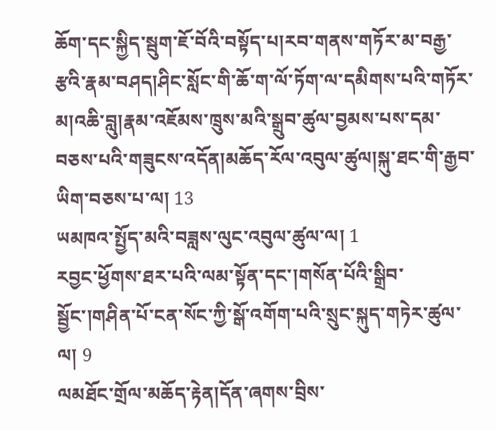ཆོག་དང་སྐྱིད་སྦུག་ཇོ་བོའི་བསྟོད་པ།རབ་གནས་གཏོར་མ་བརྒྱ་རྩའི་རྣམ་བཤད།ཤིང་སློང་གི་ཆོ་ག་ལོ་ཏོག་ལ་དམིགས་པའི་གཏོར་མ།འཆི་བླུ།རྣམ་འཇོམས་ཁྲུས་མའི་སྒྲུབ་ཚུལ་བྱམས་པས་དམ་བཅས་པའི་གཟུངས་འདོན།མཆོད་རོལ་འབུལ་ཚུལ།སྐུ་ཐང་གི་རྒྱབ་ཡིག་བཅས་པ་ལ། 13
ཡམཁའ་སྤྱོད་མའི་བཟླས་ལུང་འབུལ་ཚུལ་ལ། 1
རབྱང་ཕྱོགས་ཐར་པའི་ལམ་སྟོན་དང་།གསོན་པོའི་སྒྲིབ་སྦྱོང་།གཤིན་པོ་ངན་སོང་ཀྱི་སྒོ་འགོག་པའི་སྲུང་སྐུད་གཏེར་ཚུལ་ལ། 9
ལམཐོང་གྲོལ་མཆོད་རྟེན།དོན་ཞགས་བྲིས་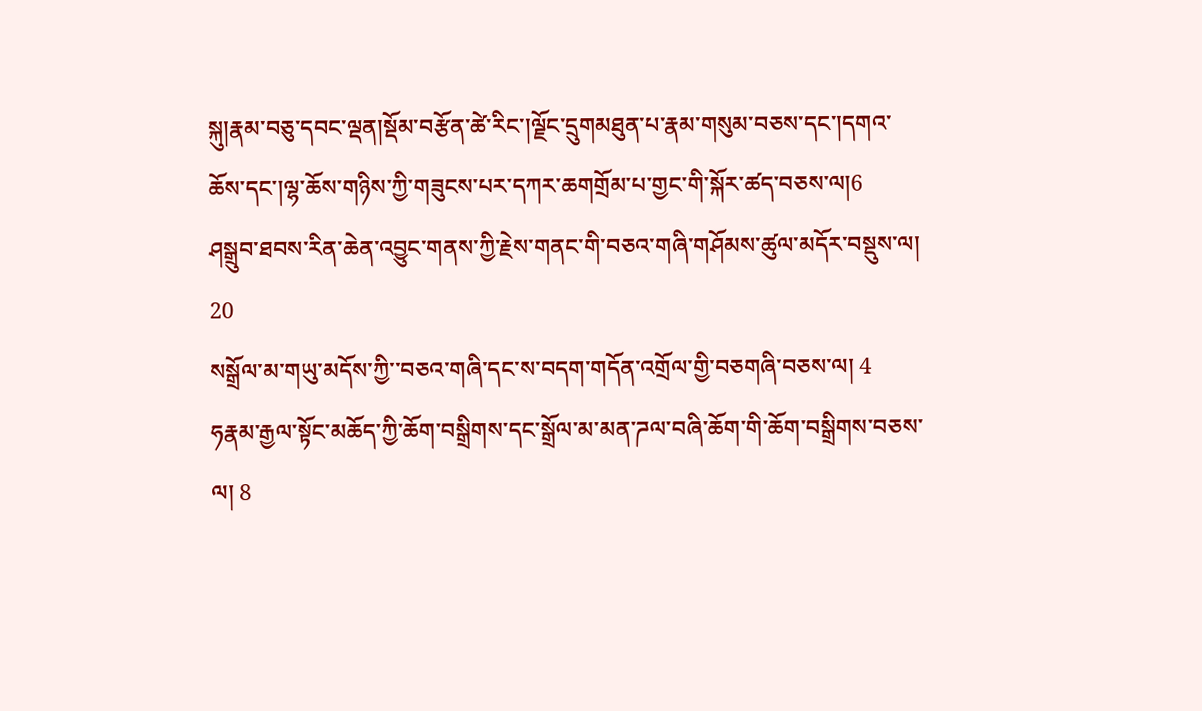སྐུ།རྣམ་བཅུ་དབང་ལྡན།སྡོམ་བརྩོན་ཚེ་རིང་།ལྗོང་དྲུགམཐུན་པ་རྣམ་གསུམ་བཅས་དང་།དགའ་ཆོས་དང་།ལྷ་ཆོས་གཉིས་ཀྱི་གཟུངས་པར་དཀར་ཆགགྲོམ་པ་གྱང་གི་སྐོར་ཚད་བཅས་ལ།6
ཤསྒྲུབ་ཐབས་རིན་ཆེན་འབྱུང་གནས་ཀྱི་རྗེས་གནང་གི་བཅའ་གཞི་གཤོམས་ཚུལ་མདོར་བསྡུས་ལ། 20
སསྒྲོལ་མ་གཡུ་མདོས་ཀྱི་་བཅའ་གཞི་དང་ས་བདག་གདོན་འགྲོལ་གྱི་བཅགཞི་བཅས་ལ། 4
ཧརྣམ་རྒྱལ་སྟོང་མཆོད་ཀྱི་ཆོག་བསྒྲིགས་དང་སྒྲོལ་མ་མན་ཌལ་བཞི་ཆོག་གི་ཆོག་བསྒྲིགས་བཅས་ལ། 8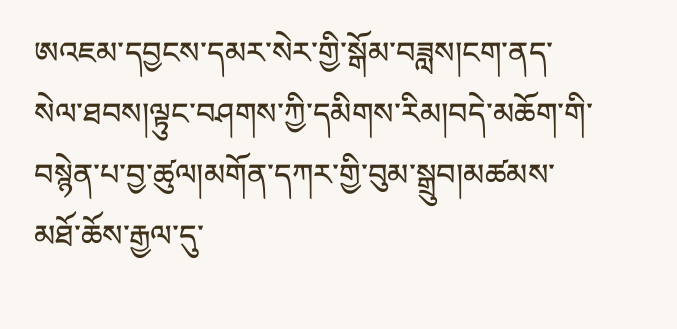ཨའཇམ་དབྱངས་དམར་སེར་གྱི་སྒོམ་བཟླས།ངག་ནད་སེལ་ཐབས།ལྟུང་བཤགས་ཀྱི་དམིགས་རིམ།བདེ་མཆོག་གི་བསྙེན་པ་བྱ་ཚུལ།མགོན་དཀར་གྱི་བུམ་སྒྲུབ།མཚམས་མཐོ་ཆོས་རྒྱལ་དུ་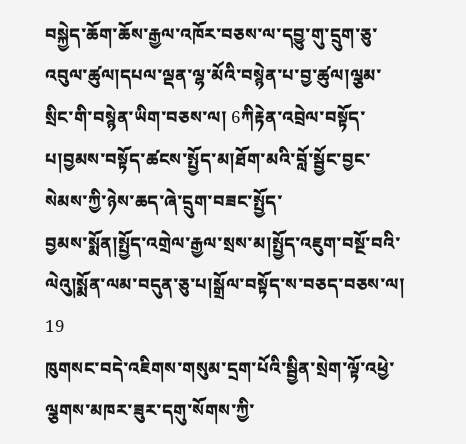བསྐྱེད་ཆོག་ཆོས་རྒྱལ་འཁོར་བཅས་ལ་དབྱུ་གུ་དྲུག་ཅུ་འབུལ་ཚུལ།དཔལ་ལྡན་ལྷ་མོའི་བསྙེན་པ་བྱ་ཚུལ།ལྕམ་སྲིང་གི་བསྙེན་ཡིག་བཅས་ལ། 6ཀིརྟེན་འབྲེལ་བསྟོད་པ།བྱམས་བསྟོད་ཚངས་སྤྱོད་མ།ཐོག་མའི་བློ་སྦྱོང་བྱང་སེམས་ཀྱི་ཉེས་ཆད་ཞེ་དྲུག་བཟང་སྤྱོད་
བྱམས་སྨོན།སྤྱོད་འགྲེལ་རྒྱལ་སྲས་མ།སྤྱོད་འཇུག་བསྔོ་བའི་ལེའུ།སྨོན་ལམ་བདུན་ཅུ་པ།སྒྲོལ་བསྟོད་ས་བཅད་བཅས་ལ། 19
ཁུགསང་བདེ་འཇིགས་གསུམ་དྲག་པོའི་སྦྱིན་སྲེག་ལྟོ་འཕྱེ་ལྕགས་མཁར་ཟུར་དགུ་སོགས་ཀྱི་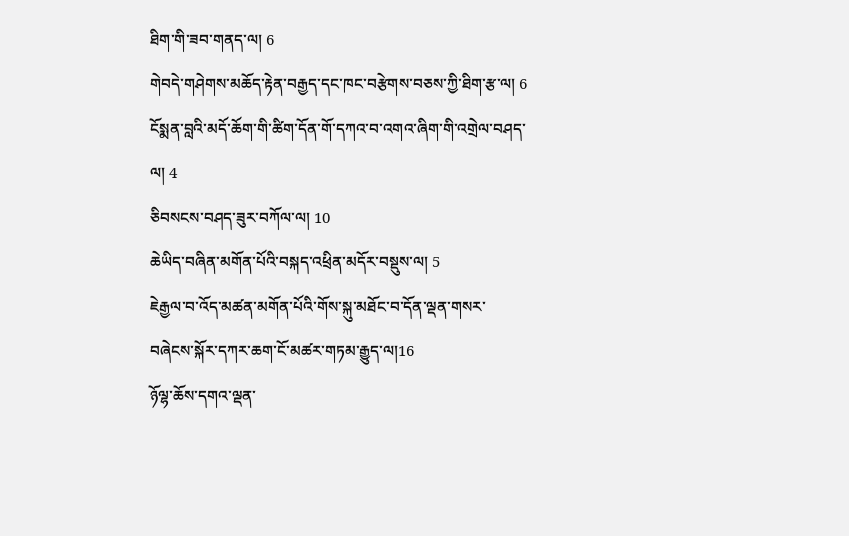ཐིག་གི་ཟབ་གནད་ལ། 6
གེབདེ་གཤེགས་མཆོད་རྟེན་བརྒྱད་དང་ཁང་བརྩེགས་བཅས་ཀྱི་ཐིག་རྩ་ལ། 6
ངོསྨན་བླའི་མདོ་ཆོག་གི་ཚིག་དོན་གོ་དཀའ་བ་འགའ་ཞིག་གི་འགྲེལ་བཤད་ལ། 4
ཅིབསངས་བཤད་ཟུར་བཀོལ་ལ། 10
ཆེཡིད་བཞིན་མགོན་པོའི་བསྐད་འཕྲིན་མདོར་བསྡུས་ལ། 5
ཇེརྒྱལ་བ་འོད་མཚན་མགོན་པོའི་གོས་སྐུ་མཐོང་བ་དོན་ལྡན་གསར་བཞེངས་སྐོར་དཀར་ཆག་ངོ་མཚར་གཏམ་རྒྱུད་ལ།16
ཉོལྷ་ཆོས་དགའ་ལྡན་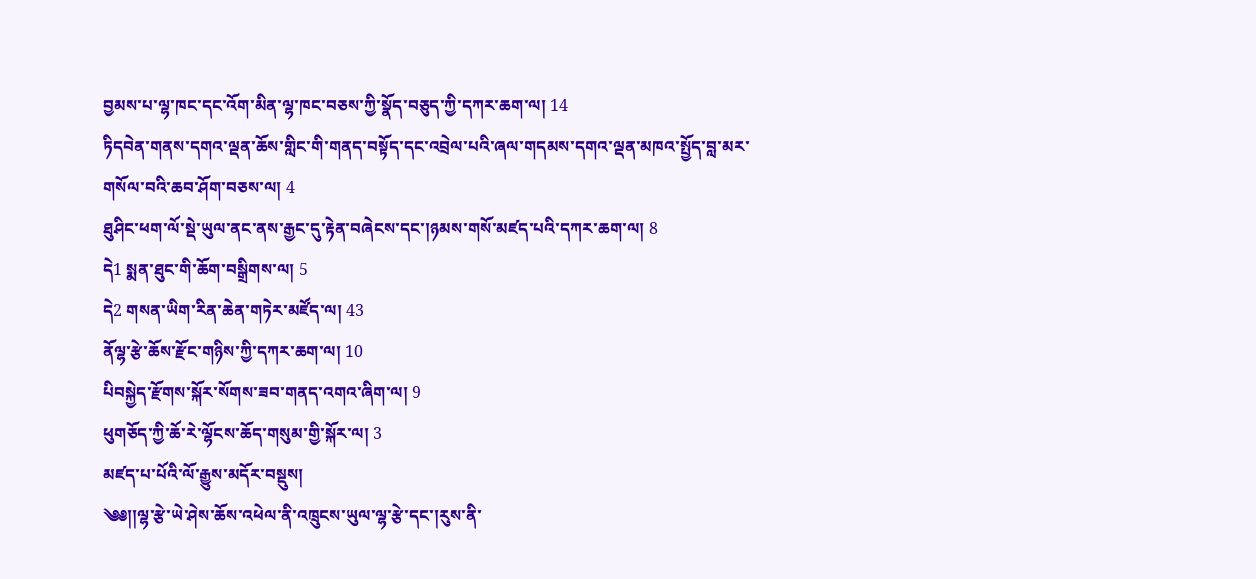བྱམས་པ་ལྷ་ཁང་དང་འོག་མིན་ལྷ་ཁང་བཅས་ཀྱི་སྣོད་བཅུད་ཀྱི་དཀར་ཆག་ལ། 14
ཏིདབེན་གནས་དགའ་ལྡན་ཆོས་གླིང་གི་གནད་བསྟོད་དང་འབྲེལ་པའི་ཞལ་གདམས་དགའ་ལྡན་མཁའ་སྤྱོད་བླ་མར་གསོལ་བའི་ཆབ་ཤོག་བཅས་ལ། 4
ཐུཤིང་ཕག་ལོ་སྡེ་ཡུལ་ནང་ནས་རྒྱང་དུ་རྟེན་བཞེངས་དང་།ཉམས་གསོ་མཛད་པའི་དཀར་ཆག་ལ། 8
དེ1 སྨན་ཐུང་གི་ཆོག་བསྒྲིགས་ལ། 5
དེ2 གསན་ཡིག་རིན་ཆེན་གཏེར་མཛོད་ལ། 43
ནོལྷ་རྩེ་ཆོས་རྫོང་གཉིས་ཀྱི་དཀར་ཆག་ལ། 10
པིབསྐྱེད་རྫོགས་སྐོར་སོགས་ཟབ་གནད་འགའ་ཞིག་ལ། 9
ཕུགཅོད་ཀྱི་ཆོ་རེ་ལྷོངས་ཆོད་གསུམ་གྱི་སྐོར་ལ། 3
མཛད་པ་པོའི་ལོ་རྒྱུས་མདོར་བསྡུས།
༄༅།།ལྷ་རྩེ་ཡེ་ཤེས་ཆོས་འཕེལ་ནི་འཁྲུངས་ཡུལ་ལྷ་རྩེ་དང་།རུས་ནི་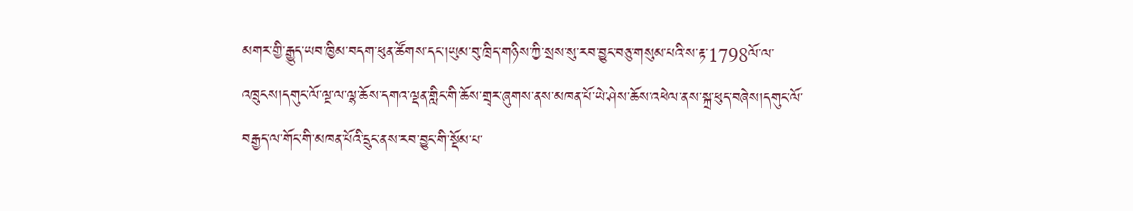མགར་གྱི་རྒྱུད་ཡབ་ཁྱིམ་བདག་ཕུན་ཚོགས་དང་།ཡུམ་བུ་ཁྲིད་གཉིས་ཀྱི་སྲས་སུ་རབ་བྱུང་བཅུ་གསུམ་པའི་ས་རྟ་1798ལོ་ལ་འཁྲུངས།དགུང་ལོ་ལྔ་ལ་ལྷ་ཆོས་དགའ་ལྡན་གླིང་གི་ཆོས་གྲྭར་ཞུགས་ནས་མཁན་པོ་ཡེ་ཤེས་ཆོས་འཕེལ་ནས་སྐྲ་ཕུད་བཞེས།དགུང་ལོ་བརྒྱད་ལ་གོང་གི་མཁན་པོའི་དྲུང་ནས་རབ་བྱུང་གི་སྡོམ་པ་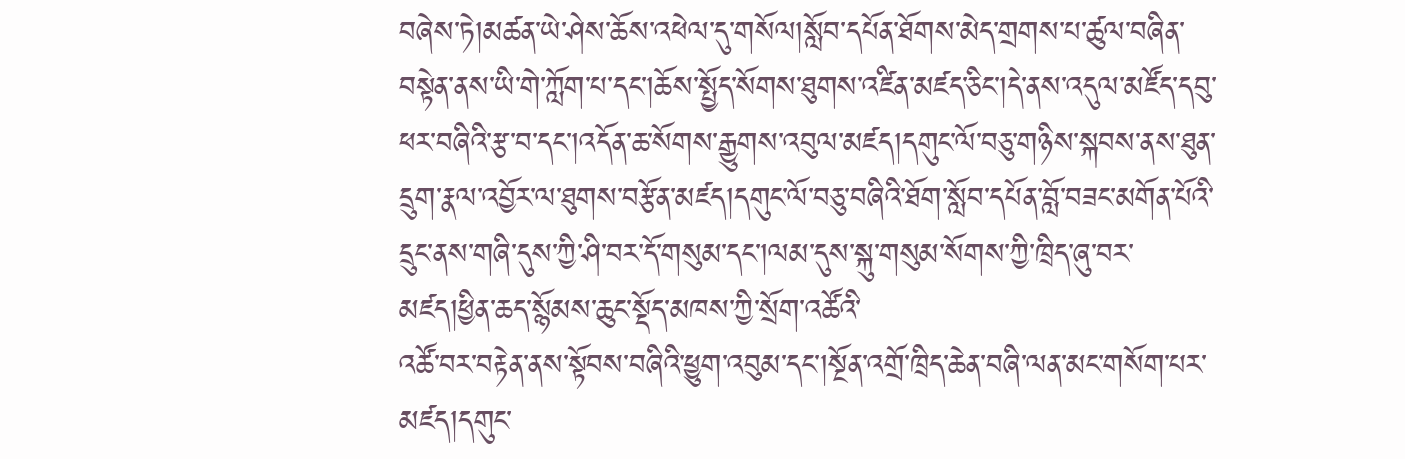བཞེས་ཏེ།མཚན་ཡེ་ཤེས་ཆོས་འཕེལ་དུ་གསོལ།སློབ་དཔོན་ཐོགས་མེད་གྲགས་པ་ཚུལ་བཞིན་བསྟེན་ནས་ཡི་གེ་ཀློག་པ་དང་།ཆོས་སྤྱོད་སོགས་ཐུགས་འཛིན་མཛད་ཅིང་།དེ་ནས་འདུལ་མཛོད་དབུ་ཕར་བཞིའི་རྩ་བ་དང་།འདོན་ཆ་སོགས་རྒྱུགས་འབུལ་མཛད།དགུང་ལོ་བཅུ་གཉིས་སྐབས་ནས་ཐུན་དྲུག་རྣལ་འབྱོར་ལ་ཐུགས་བརྩོན་མཛད།དགུང་ལོ་བཅུ་བཞིའི་ཐོག་སློབ་དཔོན་བློ་བཟང་མགོན་པོའི་དྲུང་ནས་གཞི་དུས་ཀྱི་ཤི་བར་དོ་གསུམ་དང་།ལམ་དུས་སྐུ་གསུམ་སོགས་ཀྱི་ཁྲིད་ཞུ་བར་མཛད།ཕྱིན་ཆད་སྙོམས་ཆུང་སྡོད་མཁས་ཀྱི་སྲོག་འཚོའི་
འཚོ་བར་བརྟེན་ནས་སྟོབས་བཞིའི་ཕྱུག་འབུམ་དང་།སྔོན་འགྲོ་ཁྲིད་ཆེན་བཞི་ལན་མང་གསོག་པར་མཛད།དགུང་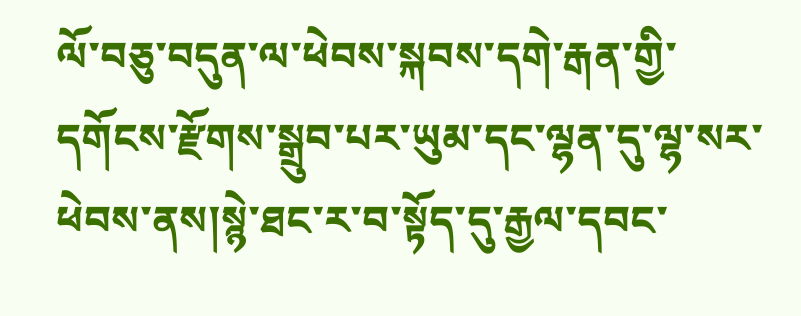ལོ་བཅུ་བདུན་ལ་ཕེབས་སྐབས་དགེ་རྒན་གྱི་དགོངས་རྫོགས་སྒྲུབ་པར་ཡུམ་དང་ལྷན་དུ་ལྷ་སར་ཕེབས་ནས།སྙེ་ཐང་ར་བ་སྟོད་དུ་རྒྱལ་དབང་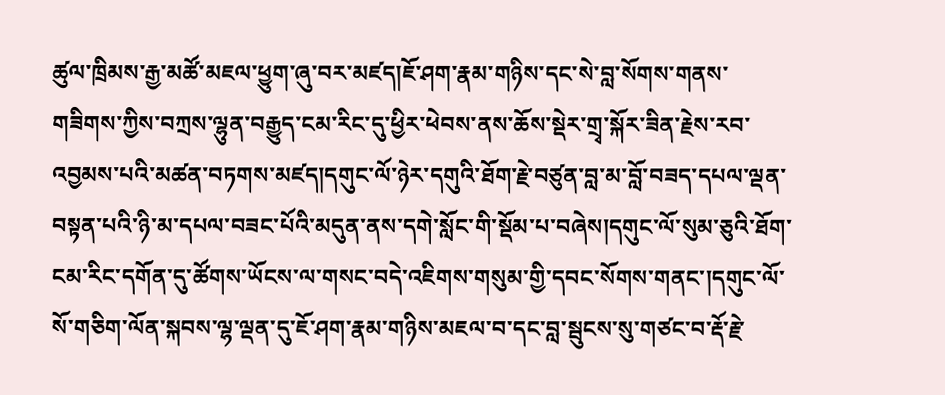ཚུལ་ཁྲིམས་རྒྱ་མཚོ་མཇལ་ཕྱུག་ཞུ་བར་མཛད།ཇོ་ཤག་རྣམ་གཉིས་དང་སེ་བླ་སོགས་གནས་གཟིགས་ཀྱིས་བཀྲས་ལྷུན་བརྒྱུད་ངམ་རིང་དུ་ཕྱིར་ཕེབས་ནས་ཆོས་སྡེར་གྲྭ་སྐོར་ཟིན་རྗེས་རབ་འབྱམས་པའི་མཚན་བཏགས་མཛད།དགུང་ལོ་ཉེར་དགུའི་ཐོག་རྗེ་བཙུན་བླ་མ་བློ་བཟད་དཔལ་ལྡན་བསྟན་པའི་ཉི་མ་དཔལ་བཟང་པོའི་མདུན་ནས་དགེ་སློང་གི་སྡོམ་པ་བཞེས།དགུང་ལོ་སུམ་ཅུའི་ཐོག་ངམ་རིང་དགོན་དུ་ཚོགས་ཡོངས་ལ་གསང་བདེ་འཇིགས་གསུམ་གྱི་དབང་སོགས་གནང་།དགུང་ལོ་སོ་གཅིག་ལོན་སྐབས་ལྷ་ལྡན་དུ་ཇོ་ཤག་རྣམ་གཉིས་མཇལ་བ་དང་བླ་སྦུངས་སུ་གཙང་བ་རྡོ་རྗེ་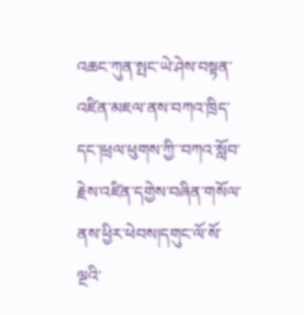འཆང་ཀུན་སྤང་ཡེ་ཤེས་བསྟན་འཛིན་མཇལ་ནས་བཀའ་ཁྲིད་དང་།ཕྲལ་ཕུགས་ཀྱི་་བཀའ་སློབ་རྗེས་འཛིན་དགྱེས་བཞིན་གསོལ་ནས་ཕྱིར་ཕེབས།དགུང་ལོ་སོ་ལྔའི་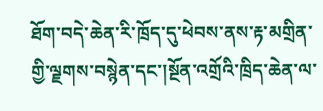ཐོག་བདེ་ཆེན་རི་ཁྲོད་དུ་ཕེབས་ནས་རྟ་མགྲིན་གྱི་ལྗགས་བསྙེན་དང་།སྔོན་འགྲོའི་ཁྲིད་ཆེན་ལ་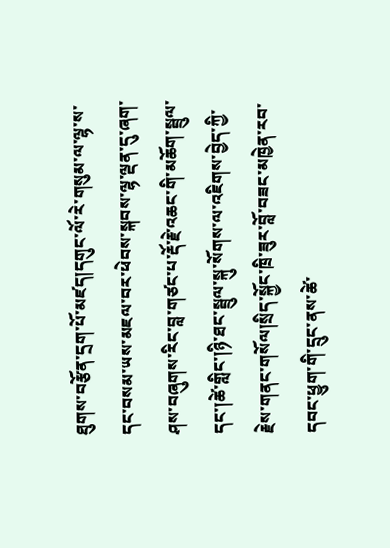ཐུགས་བརྩོན་དྲག་པོ་མཛད།དགུང་ལོ་རེ་གསུམ་ལ་ལྷ་ས་དང་བསམ་ཡས་མཇལ་བར་ཕེབས་སྐབས་ལྷ་ལྡན་དུ་ཞག་ཤས་བཞུགས་རིང་བླ་གཙང་པ་རྡོ་རྗེ་འཆང་གི་མཆོག་སྦྲུལ་དང་།ཚེ་གླིང་།ཉི་ཐང་སྦྲུལ་སྐུ་སོགས་ལ་འཇིགས་བྱེད་ཀྱི་རྗེས་གནང་གསོལ།སྲིད་སྐྱོང་ཁྲི་ཟུར་བློ་བཟང་མཁྱེན་རབ་དབང་ཕྱུག་གི་དྲུང་ནས་ཚེ་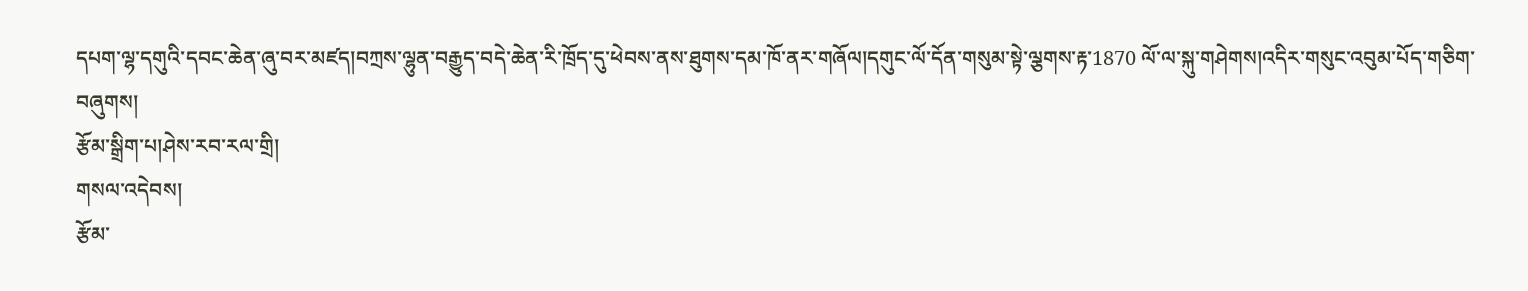དཔག་ལྷ་དགུའི་དབང་ཆེན་ཞུ་བར་མཛད།བཀྲས་ལྷུན་བརྒྱུད་བདེ་ཆེན་རི་ཁྲོད་དུ་ཕེབས་ནས་ཐུགས་དམ་ཁོ་ནར་གཞོལ།དགུང་ལོ་དོན་གསུམ་སྟེ་ལྕགས་རྟ་1870 ལོ་ལ་སྐུ་གཤེགས།འདིར་གསུང་འབུམ་པོད་གཅིག་བཞུགས།
རྩོམ་སྒྲིག་པ།ཤེས་རབ་རལ་གྲི།
གསལ་འདེབས།
རྩོམ་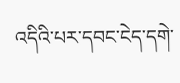འདིའི་པར་དབང་ངེད་དགེ་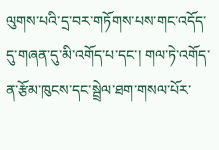ལུགས་པའི་དྲ་བར་གཏོགས་པས་གང་འདོད་དུ་གཞན་དུ་མི་འགོད་པ་དང་། གལ་ཏེ་འགོད་ན་རྩོམ་ཁུངས་དང་སྦྲེལ་ཐག་གསལ་པོར་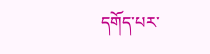དགོད་པར་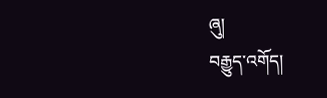ཞུ།
བརྒྱུད་འགོད།